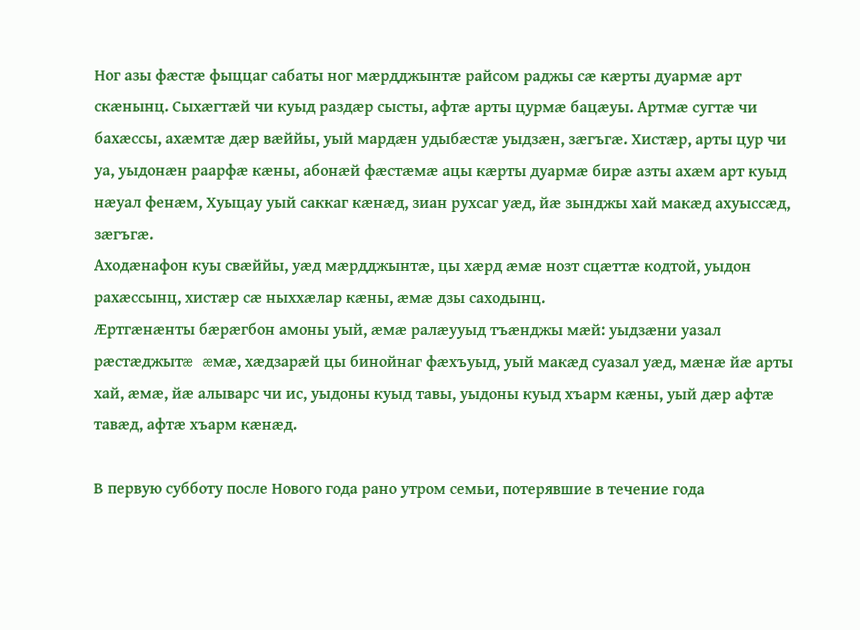Ног азы фæстæ фыццаг сабаты ног мæрдджынтæ райсом раджы сæ кæрты дуармæ арт скæнынц. Сыхæгтæй чи куыд раздæр сысты, афтæ арты цурмæ бацæуы. Артмæ сугтæ чи бахæссы, ахæмтæ дæр вæййы, уый мардæн удыбæстæ уыдзæн, зæгъгæ. Хистæр, арты цур чи уа, уыдонæн раарфæ кæны, абонæй фæстæмæ ацы кæрты дуармæ бирæ азты ахæм арт куыд нæуал фенæм, Хуыцау уый саккаг кæнæд, зиан рухсаг уæд, йæ зынджы хай макæд ахуыссæд, зæгъгæ.
Аходæнафон куы свæййы, уæд мæрдджынтæ, цы хæрд æмæ нозт сцæттæ кодтой, уыдон рахæссынц, хистæр сæ ныххæлар кæны, æмæ дзы саходынц.
Æртгæнæнты бæрæгбон амоны уый, æмæ ралæууыд тъæнджы мæй: уыдзæни уазал рæстæджытæ æмæ, хæдзарæй цы бинойнаг фæхъуыд, уый макæд суазал уæд, мæнæ йæ арты хай, æмæ, йæ алыварс чи ис, уыдоны куыд тавы, уыдоны куыд хъарм кæны, уый дæр афтæ тавæд, афтæ хъарм кæнæд.

В первую субботу после Нового года рано утром семьи, потерявшие в течение года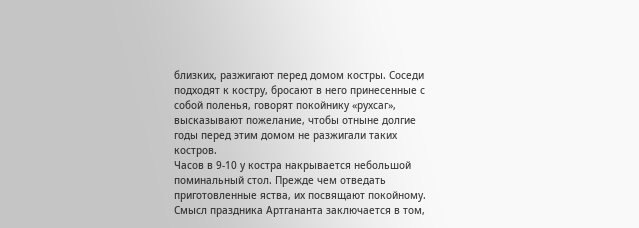близких, разжигают перед домом костры. Соседи подходят к костру, бросают в него принесенные с собой поленья, говорят покойнику «рухсаг», высказывают пожелание, чтобы отныне долгие годы перед этим домом не разжигали таких костров.
Часов в 9-10 у костра накрывается небольшой поминальный стол. Прежде чем отведать приготовленные яства, их посвящают покойному.
Смысл праздника Артгананта заключается в том,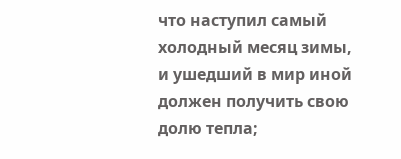что наступил самый холодный месяц зимы, и ушедший в мир иной должен получить свою долю тепла;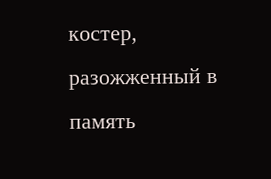костер, разожженный в память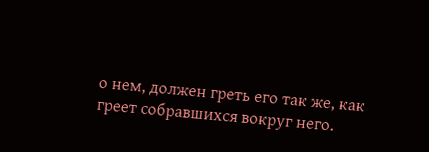о нем, должен греть его так же, как греет собравшихся вокруг него.